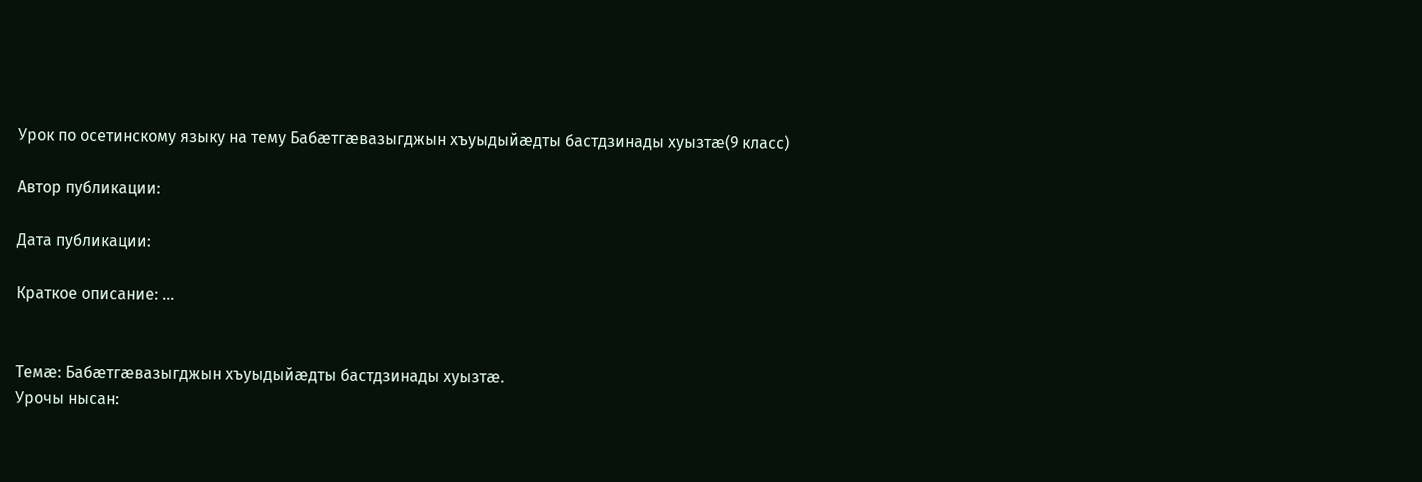Урок по осетинскому языку на тему Бабæтгæвазыгджын хъуыдыйæдты бастдзинады хуызтæ(9 класс)

Автор публикации:

Дата публикации:

Краткое описание: ...


Темæ: Бабæтгæвазыгджын хъуыдыйæдты бастдзинады хуызтæ.
Урочы нысан: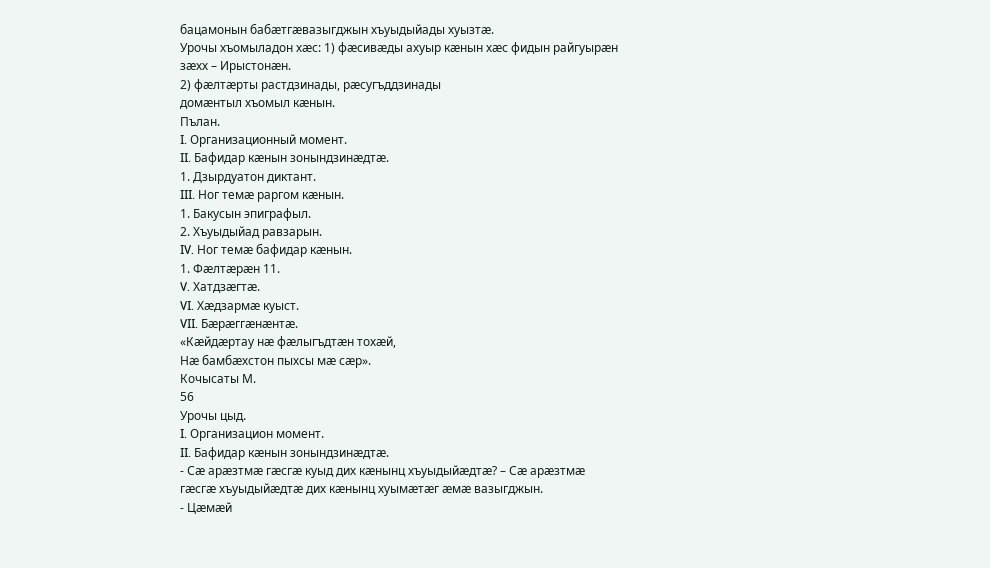бацамонын бабæтгæвазыгджын хъуыдыйады хуызтæ.
Урочы хъомыладон хæс: 1) фæсивæды ахуыр кæнын хæс фидын райгуырæн
зæхх – Ирыстонæн.
2) фæлтæрты растдзинады, рæсугъддзинады
домæнтыл хъомыл кæнын.
Пълан.
I. Организационный момент.
II. Бафидар кæнын зонындзинæдтæ.
1. Дзырдуатон диктант.
III. Ног темæ раргом кæнын.
1. Бакусын эпиграфыл.
2. Хъуыдыйад равзарын.
IV. Ног темæ бафидар кæнын.
1. Фæлтæрæн 11.
V. Хатдзæгтæ.
VI. Хæдзармæ куыст.
VII. Бæрæггæнæнтæ.
«Кæйдæртау нæ фæлыгъдтæн тохæй,
Нæ бамбæхстон пыхсы мæ сæр».
Кочысаты М.
56
Урочы цыд.
I. Организацион момент.
II. Бафидар кæнын зонындзинæдтæ.
- Сæ арæзтмæ гæсгæ куыд дих кæнынц хъуыдыйæдтæ? – Сæ арæзтмæ
гæсгæ хъуыдыйæдтæ дих кæнынц хуымæтæг æмæ вазыгджын.
- Цæмæй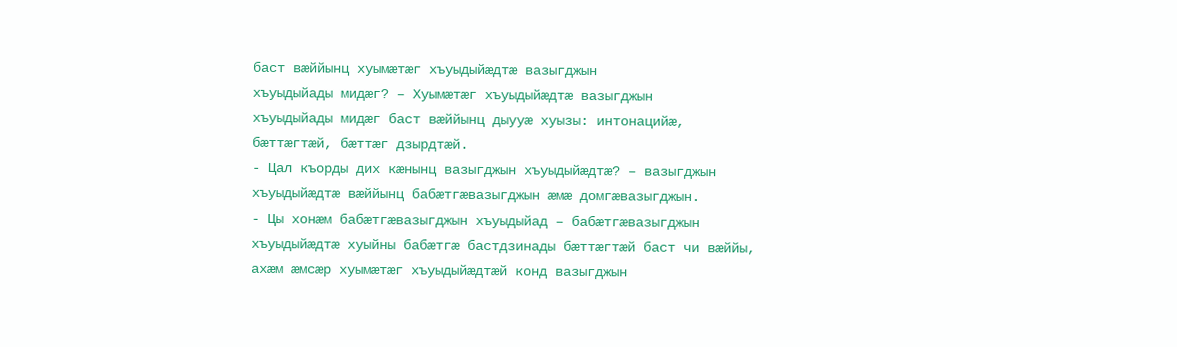баст вæййынц хуымæтæг хъуыдыйæдтæ вазыгджын
хъуыдыйады мидæг? – Хуымæтæг хъуыдыйæдтæ вазыгджын
хъуыдыйады мидæг баст вæййынц дыууæ хуызы: интонацийæ,
бæттæгтæй, бæттæг дзырдтæй.
- Цал къорды дих кæнынц вазыгджын хъуыдыйæдтæ? – вазыгджын
хъуыдыйæдтæ вæййынц бабæтгæвазыгджын æмæ домгæвазыгджын.
- Цы хонæм бабæтгæвазыгджын хъуыдыйад – бабæтгæвазыгджын
хъуыдыйæдтæ хуыйны бабæтгæ бастдзинады бæттæгтæй баст чи вæййы,
ахæм æмсæр хуымæтæг хъуыдыйæдтæй конд вазыгджын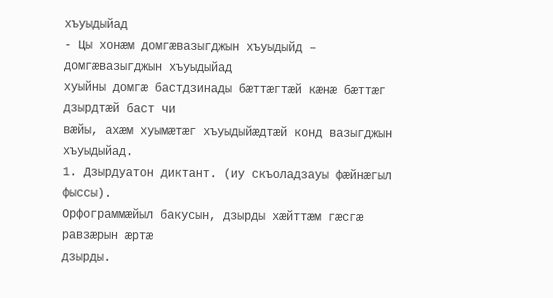хъуыдыйад
- Цы хонæм домгæвазыгджын хъуыдыйд – домгæвазыгджын хъуыдыйад
хуыйны домгæ бастдзинады бæттæгтæй кæнæ бæттæг дзырдтæй баст чи
вæйы, ахæм хуымæтæг хъуыдыйæдтæй конд вазыгджын хъуыдыйад.
1. Дзырдуатон диктант. (иу скъоладзауы фæйнæгыл фыссы).
Орфограммæйыл бакусын, дзырды хæйттæм гæсгæ равзæрын æртæ
дзырды.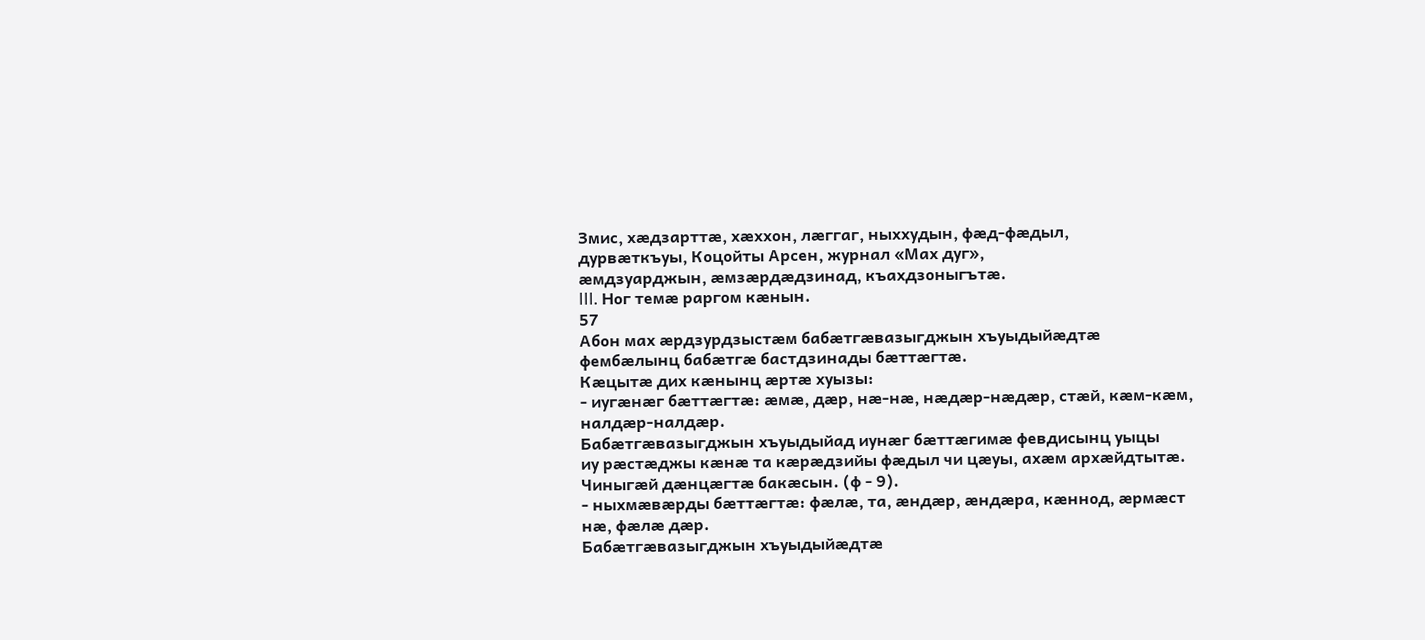Змис, хæдзарттæ, хæххон, лæггаг, ныххудын, фæд-фæдыл,
дурвæткъуы, Коцойты Арсен, журнал «Мах дуг»,
æмдзуарджын, æмзæрдæдзинад, къахдзоныгътæ.
III. Ног темæ раргом кæнын.
57
Абон мах æрдзурдзыстæм бабæтгæвазыгджын хъуыдыйæдтæ
фембæлынц бабæтгæ бастдзинады бæттæгтæ.
Кæцытæ дих кæнынц æртæ хуызы:
- иугæнæг бæттæгтæ: æмæ, дæр, нæ-нæ, нæдæр-нæдæр, стæй, кæм-кæм,
налдæр-налдæр.
Бабæтгæвазыгджын хъуыдыйад иунæг бæттæгимæ февдисынц уыцы
иу рæстæджы кæнæ та кæрæдзийы фæдыл чи цæуы, ахæм архæйдтытæ.
Чиныгæй дæнцæгтæ бакæсын. (ф - 9).
- ныхмæвæрды бæттæгтæ: фæлæ, та, æндæр, æндæра, кæннод, æрмæст
нæ, фæлæ дæр.
Бабæтгæвазыгджын хъуыдыйæдтæ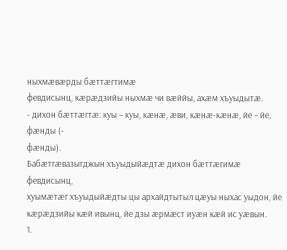ныхмæвæрды бæттæгтимæ
февдисынц, кæрæдзийы ныхмæ чи вæййы, ахæм хъуыдытæ.
- дихон бæттæгтæ: куы – куы, кæнæ, æви, кæнæ-кæнæ, йе – йе, фæнды (-
фæнды).
Бабæтгæвазыгджын хъуыдыйæдтæ дихон бæттæгимæ февдисынц,
хуымæтæг хъуыдыйæдты цы архайдтытыл цæуы ныхас уыдон, йе
кæрæдзийы кæй ивынц, йе дзы æрмæст иуæн кæй ис уæвын.
1.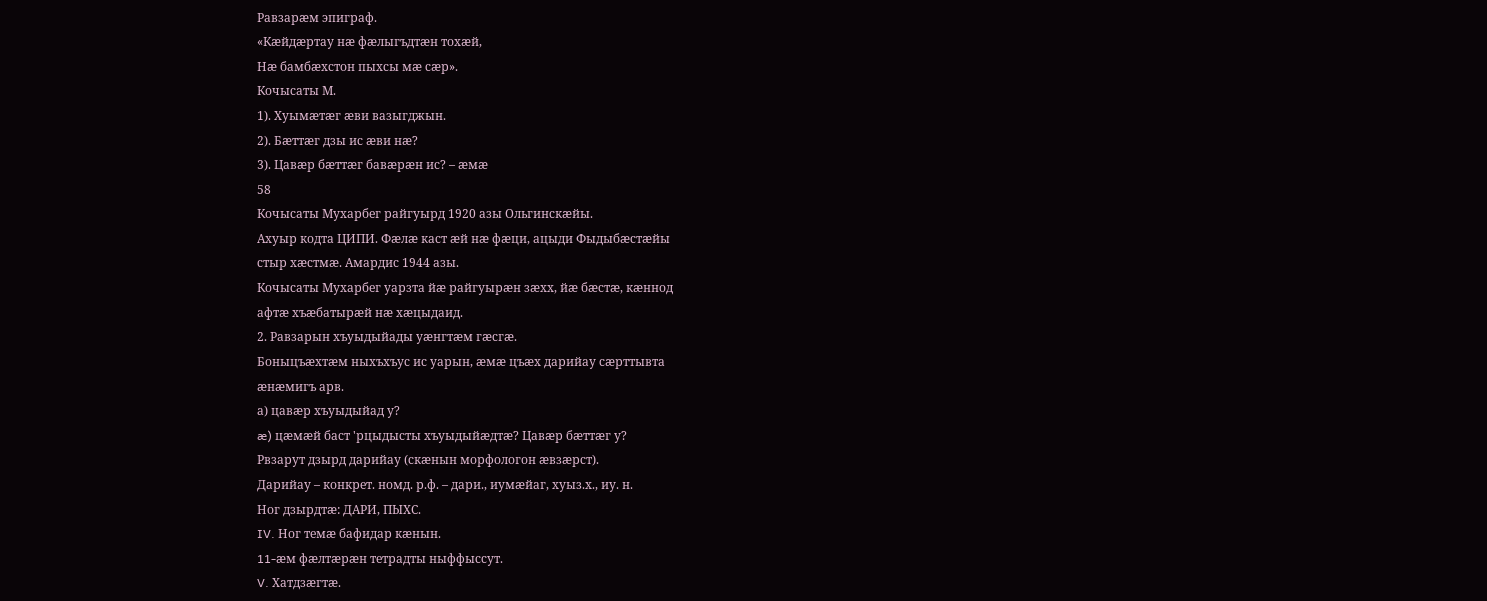Равзарæм эпиграф.
«Кæйдæртау нæ фæлыгъдтæн тохæй,
Нæ бамбæхстон пыхсы мæ сæр».
Кочысаты М.
1). Хуымæтæг æви вазыгджын.
2). Бæттæг дзы ис æви нæ?
3). Цавæр бæттæг бавæрæн ис? – æмæ
58
Кочысаты Мухарбег райгуырд 1920 азы Ольгинскæйы.
Ахуыр кодта ЦИПИ. Фæлæ каст æй нæ фæци, ацыди Фыдыбæстæйы
стыр хæстмæ. Амардис 1944 азы.
Кочысаты Мухарбег уарзта йæ райгуырæн зæхх, йæ бæстæ, кæннод
афтæ хъæбатырæй нæ хæцыдаид.
2. Равзарын хъуыдыйады уæнгтæм гæсгæ.
Боныцъæхтæм ныхъхъус ис уарын, æмæ цъæх дарийау сæрттывта
æнæмигъ арв.
а) цавæр хъуыдыйад у?
æ) цæмæй баст 'рцыдысты хъуыдыйæдтæ? Цавæр бæттæг у?
Рвзарут дзырд дарийау (скæнын морфологон æвзæрст).
Дарийау – конкрет. номд. р.ф. – дари., иумæйаг, хуыз.х., иу. н.
Ног дзырдтæ: ДАРИ, ПЫХС.
IV. Ног темæ бафидар кæнын.
11-æм фæлтæрæн тетрадты ныффыссут.
V. Хатдзæгтæ.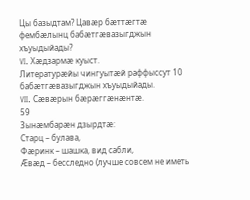Цы базыдтам? Цавæр бæттæгтæ фембæлынц бабæтгæвазыгджын
хъуыдыйады?
VI. Хæдзармæ куыст.
Литературæйы чингуытæй раффыссут 10 бабæтгæвазыгджын хъуыдыйады.
VII. Сæвæрын бæрæггæнæнтæ.
59
Зынæмбарæн дзырдтæ:
Старц – булава,
Фæринк – шашка, вид сабли,
Æвæд – бесследно (лучше совсем не иметь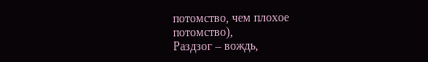потомство, чем плохое
потомство),
Раздзог – вождь,